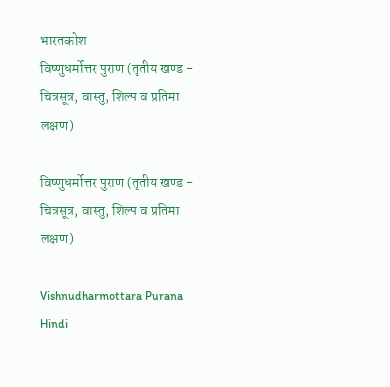भारतकोश
विष्णुधर्मोत्तर पुराण (तृतीय खण्ड - चित्रसूत्र, वास्तु, शिल्प व प्रतिमा लक्षण)

विष्णुधर्मोत्तर पुराण (तृतीय खण्ड - चित्रसूत्र, वास्तु, शिल्प व प्रतिमा लक्षण)

Vishnudharmottara Purana Hindi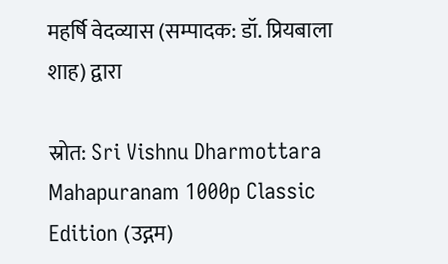महर्षि वेदव्यास (सम्पादक: डॉ. प्रियबाला शाह) द्वारा

स्रोत: Sri Vishnu Dharmottara Mahapuranam 1000p Classic Edition (उद्गम)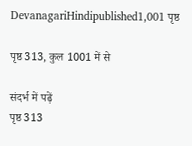DevanagariHindipublished1,001 पृष्ठ

पृष्ठ 313, कुल 1001 में से

संदर्भ में पढ़ें
पृष्ठ 313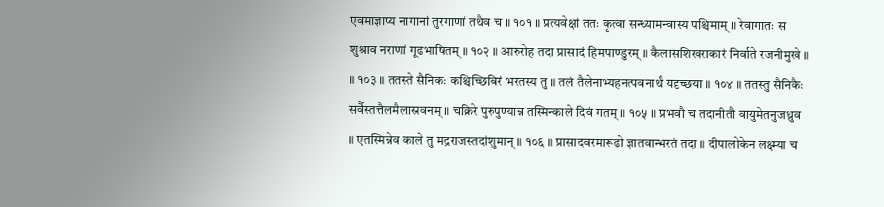एवमाज्ञाप्य नागानां तुरगाणां तथैव च ॥ १०१ ॥ प्रत्यवेक्षां ततः कृत्वा सन्ध्यामन्वास्य पश्चिमाम् ॥ रेवागातः स शुश्राव नराणां गूढभाषितम् ॥ १०२ ॥ आरुरोह तदा प्रासादं हिमपाण्डुरम् ॥ कैलासशिखराकारं निर्वाते रजनीमुखे ॥ ॥ १०३ ॥ ततस्ते सैनिकः कश्चिच्छिबिरं भरतस्य तु ॥ तलं तैलेनाभ्यहनत्पवनार्थं यदृच्छया ॥ १०४ ॥ ततस्तु सैनिकैः सर्वैस्तत्तैलमैलास्रवनम् ॥ चक्रिरे पुरुपुण्यान्न तस्मिन्काले दिवं गतम् ॥ १०५ ॥ प्रभवौ च तदानीतौ वायुमेतनुजध्रुव ॥ एतस्मिन्नेव काले तु मद्रराजस्तदांशुमान् ॥ १०६ ॥ प्रासादवरमारूढो ज्ञातवान्भरतं तदा ॥ दीपालोकेन लक्ष्म्या च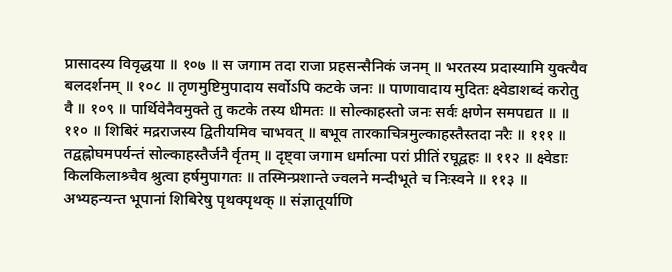प्रासादस्य विवृद्धया ॥ १०७ ॥ स जगाम तदा राजा प्रहसन्सैनिकं जनम् ॥ भरतस्य प्रदास्यामि युक्त्यैव बलदर्शनम् ॥ १०८ ॥ तृणमुष्टिमुपादाय सर्वोऽपि कटके जनः ॥ पाणावादाय मुदितः क्ष्वेडाशब्दं करोतु वै ॥ १०९ ॥ पार्थिवेनैवमुक्ते तु कटके तस्य धीमतः ॥ सोल्काहस्तो जनः सर्वः क्षणेन समपद्यत ॥ ॥ ११० ॥ शिबिरं मद्रराजस्य द्वितीयमिव चाभवत् ॥ बभूव तारकाचित्रमुल्काहस्तैस्तदा नरैः ॥ १११ ॥ तद्वह्नोघमपर्यन्तं सोल्काहस्तैर्जनै र्वृतम् ॥ दृष्ट्वा जगाम धर्मात्मा परां प्रीतिं रघूद्वहः ॥ ११२ ॥ क्ष्वेडाः किलकिलाश्र्चैव श्रुत्वा हर्षमुपागतः ॥ तस्मिन्प्रशान्ते ज्वलने मन्दीभूते च निःस्वने ॥ ११३ ॥ अभ्यहन्यन्त भूपानां शिबिरेषु पृथक्पृथक् ॥ संज्ञातूर्याणि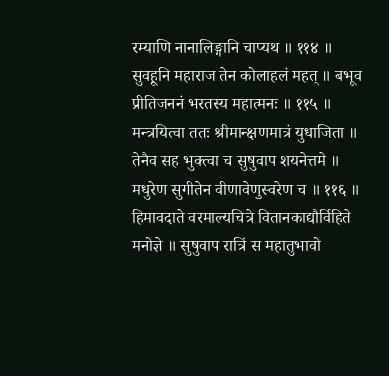रम्याणि नानालिङ्गानि चाप्यथ ॥ ११४ ॥ सुवहूनि महाराज तेन कोलाहलं महत् ॥ बभूव प्रीतिजननं भरतस्य महात्मनः ॥ ११५ ॥ मन्त्रयित्वा ततः श्रीमान्क्षणमात्रं युधाजिता ॥ तेनैव सह भुक्त्वा च सुषुवाप शयनेत्तमे ॥ मधुरेण सुगीतेन वीणावेणुस्वरेण च ॥ ११६ ॥ हिमावदाते वरमाल्यचित्रे वितानकाद्यौर्विहिते मनोज्ञे ॥ सुषुवाप रात्रिं स महातुभावो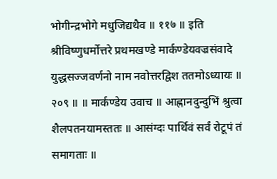भोगीन्द्रभोगे मधुजिद्यथैव ॥ ११७ ॥ इति श्रीविष्णुधर्मोत्तरे प्रथमखण्डे मार्कण्डेयवज्रसंवादे युद्धसज्जवर्णनो नाम नवोत्तरद्विश ततमोऽध्यायः ॥ २०९ ॥ ॥ मार्कण्डेय उवाच ॥ आह्नानदुन्दुभिं श्रुत्वा शैलपतनयामस्ततः ॥ आसंग्दः पार्थिवं सर्वं रोटूपं तं समागताः ॥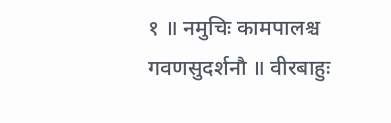१ ॥ नमुचिः कामपालश्च गवणसुदर्शनौ ॥ वीरबाहुः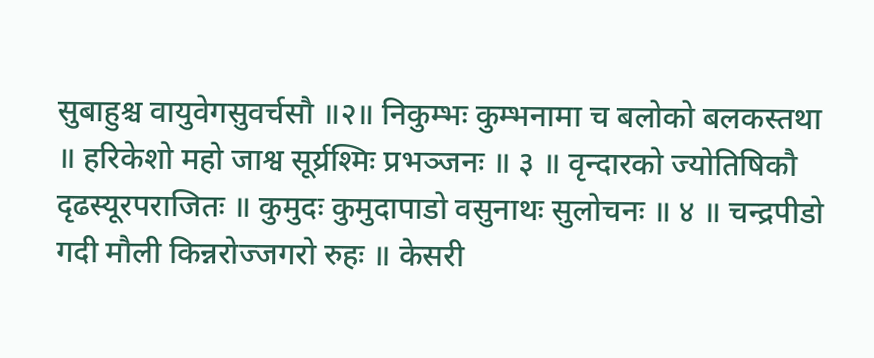सुबाहुश्च वायुवेगसुवर्चसौ ॥२॥ निकुम्भः कुम्भनामा च बलोको बलकस्तथा ॥ हरिकेशो महो जाश्व सूर्य्रश्मिः प्रभञ्जनः ॥ ३ ॥ वृन्दारको ज्योतिषिकौ दृढस्यूरपराजितः ॥ कुमुदः कुमुदापाडो वसुनाथः सुलोचनः ॥ ४ ॥ चन्द्रपीडो गदी मौली किन्नरोज्जगरो रुहः ॥ केसरी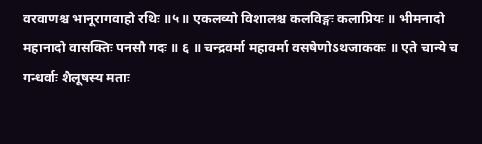वरवाणश्च भानूरागवाहो रथिः ॥५॥ एकलव्यो विशालश्च कलविङ्गः कलाप्रियः ॥ भीमनादो महानादो वासक्तिः पनसौ गदः ॥ ६ ॥ चन्द्रवर्मा महावर्मा वसषेणोऽथजाककः ॥ एते चान्ये च गन्धर्वाः शैलूषस्य मताः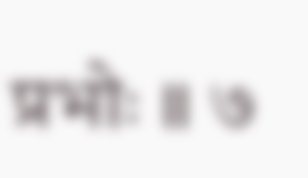प्रभोः ॥ ७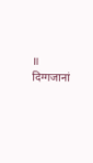॥ दिग्गजानां